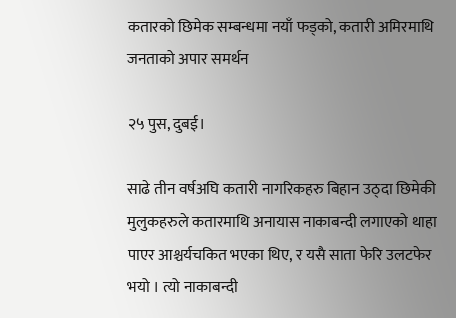कतारको छिमेक सम्बन्धमा नयाँ फड्को, कतारी अमिरमाथि जनताको अपार समर्थन

२५ पुस, दुबई।

साढे तीन वर्षअघि कतारी नागरिकहरु बिहान उठ्दा छिमेकी मुलुकहरुले कतारमाथि अनायास नाकाबन्दी लगाएको थाहा पाएर आश्चर्यचकित भएका थिए, र यसै साता फेरि उलटफेर भयो । त्यो नाकाबन्दी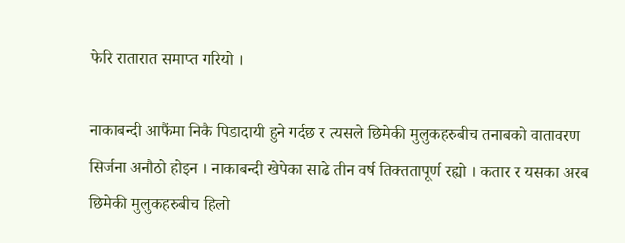फेरि रातारात समाप्त गरियो ।

नाकाबन्दी आफैंमा निकै पिडादायी हुने गर्दछ र त्यसले छिमेकी मुलुकहरुबीच तनाबको वातावरण सिर्जना अनौठो होइन । नाकाबन्दी खेपेका साढे तीन वर्ष तिक्ततापूर्ण रह्यो । कतार र यसका अरब छिमेकी मुलुकहरुबीच हिलो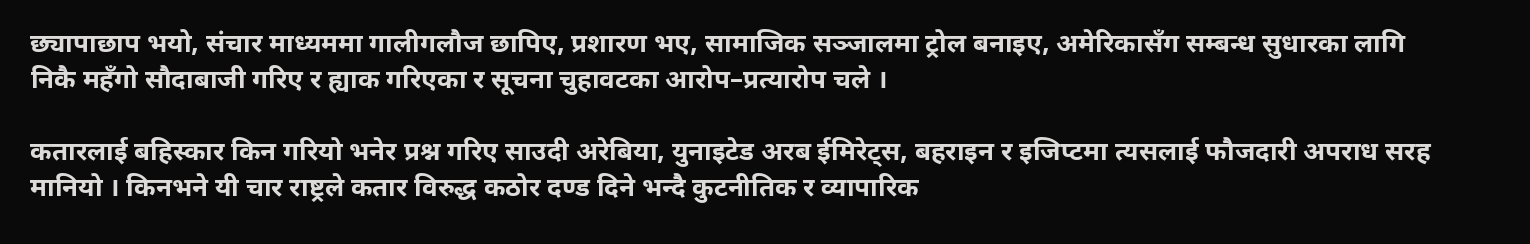छ्यापाछाप भयो, संचार माध्यममा गालीगलौज छापिए, प्रशारण भए, सामाजिक सञ्जालमा ट्रोल बनाइए, अमेरिकासँग सम्बन्ध सुधारका लागि निकै महँगो सौदाबाजी गरिए र ह्याक गरिएका र सूचना चुहावटका आरोप–प्रत्यारोप चले ।

कतारलाई बहिस्कार किन गरियो भनेर प्रश्न गरिए साउदी अरेबिया, युनाइटेड अरब ईमिरेट्स, बहराइन र इजिप्टमा त्यसलाई फौजदारी अपराध सरह मानियो । किनभने यी चार राष्ट्रले कतार विरुद्ध कठोर दण्ड दिने भन्दै कुटनीतिक र व्यापारिक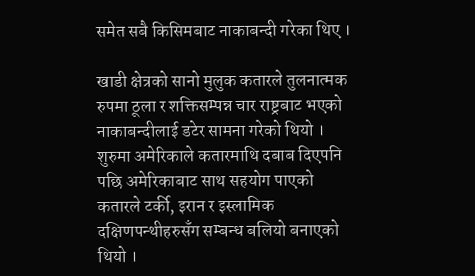समेत सबै किसिमबाट नाकाबन्दी गरेका थिए ।

खाडी क्षेत्रको सानो मुलुक कतारले तुलनात्मक रुपमा ठूला र शक्तिसम्पन्न चार राष्ट्रबाट भएको नाकाबन्दीलाई डटेर सामना गरेको थियो । शुरुमा अमेरिकाले कतारमाथि दबाब दिएपनि पछि अमेरिकाबाट साथ सहयोग पाएको कतारले टर्की, इरान र इस्लामिक दक्षिणपन्थीहरुसँग सम्बन्ध बलियो बनाएको थियो ।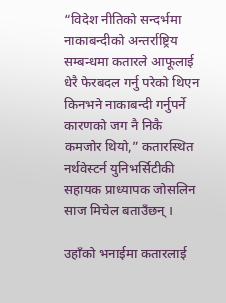“विदेश नीतिको सन्दर्भमा नाकाबन्दीको अन्तर्राष्ट्रिय सम्बन्धमा कतारले आफूलाई धेरै फेरबदल गर्नु परेको थिएन किनभने नाकाबन्दी गर्नुपर्ने कारणको जग नै निकै कमजोर थियो,” कतारस्थित नर्थवेस्टर्न युनिभर्सिटीकी सहायक प्राध्यापक जोसलिन साज मिचेल बताउँछन् ।

उहाँको भनाईमा कतारलाई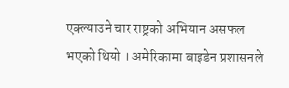एक्ल्याउने चार राष्ट्रको अभियान असफल भएको थियो । अमेरिकामा बाइडेन प्रशासनले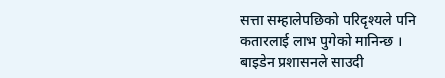सत्ता सम्हालेपछिको परिदृश्यले पनि कतारलाई लाभ पुगेको मानिन्छ । बाइडेन प्रशासनले साउदी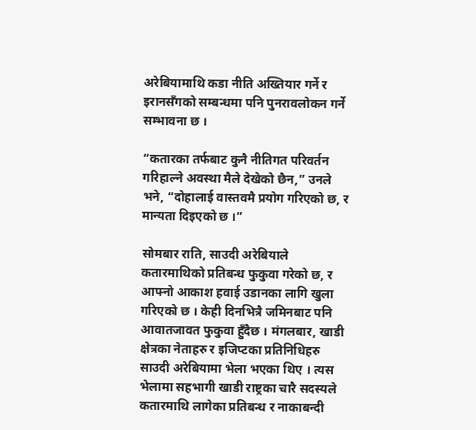अरेबियामाथि कडा नीति अख्तियार गर्ने र इरानसँगको सम्बन्धमा पनि पुनरावलोकन गर्ने सम्भावना छ ।

“कतारका तर्फबाट कुनै नीतिगत परिवर्तन गरिहाल्ने अवस्था मैले देखेको छैन,” उनले भने, “दोहालाई वास्तवमै प्रयोग गरिएको छ, र मान्यता दिइएको छ ।”

सोमबार राति, साउदी अरेबियाले कतारमाथिको प्रतिबन्ध फुकुवा गरेको छ, र आफ्नो आकाश हवाई उडानका लागि खुला गरिएको छ । केही दिनभित्रै जमिनबाट पनि आवातजावत फुकुवा हुँदैछ । मंगलबार, खाडी क्षेत्रका नेताहरु र इजिप्टका प्रतिनिधिहरु साउदी अरेबियामा भेला भएका थिए । त्यस भेलामा सहभागी खाडी राष्ट्रका चारै सदस्यले कतारमाथि लागेका प्रतिबन्ध र नाकाबन्दी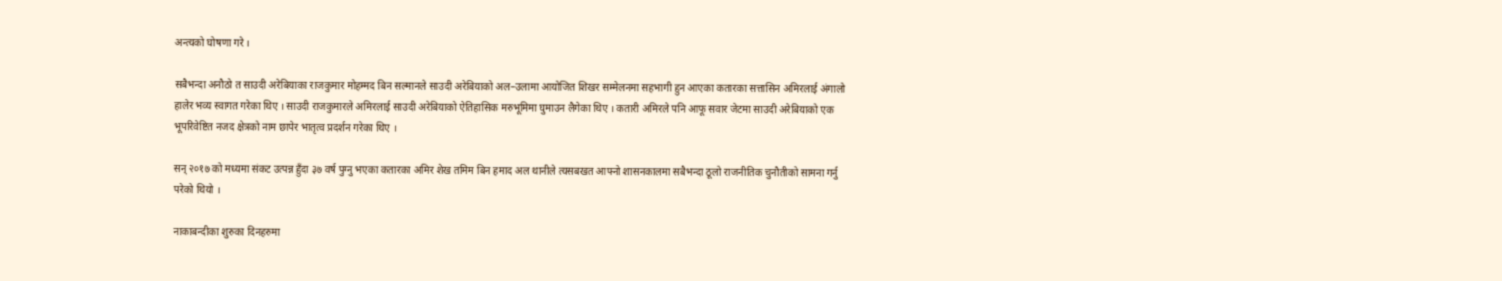अन्त्यको घोषणा गरे ।

सबैभन्दा अनौठो त साउदी अरेबियाका राजकुमार मोहम्मद बिन सल्मानले साउदी अरेबियाको अल–उलामा आयोजित शिखर सम्मेलनमा सहभागी हुन आएका कतारका सत्तासिन अमिरलाई अंगालो हालेर भव्य स्वागत गरेका थिए । साउदी राजकुमारले अमिरलाई साउदी अरेबियाको ऐतिहासिक मरुभूमिमा घुमाउन लैगेका थिए । कतारी अमिरले पनि आफू सवार जेटमा साउदी अरेबियाको एक भूपरिवेष्टित नजद क्षेत्रको नाम छापेर भातृत्व प्रदर्शन गरेका थिए ।

सन् २०१७ को मध्यमा संकट उत्पन्न हुँदा ३७ वर्ष पुग्नु भएका कतारका अमिर शेख तमिम बिन हमाद अल थानीले त्यसबखत आफ्नो शासनकालमा सबैभन्दा ठूलो राजनीतिक चुनौतीको सामना गर्नु परेको थियो ।

नाकाबन्दीका शुरुका दिनहरुमा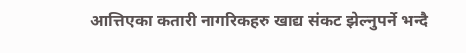आत्तिएका कतारी नागरिकहरु खाद्य संकट झेल्नुपर्ने भन्दै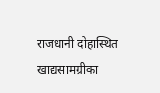राजधानी दोहास्थित खाद्यसामग्रीका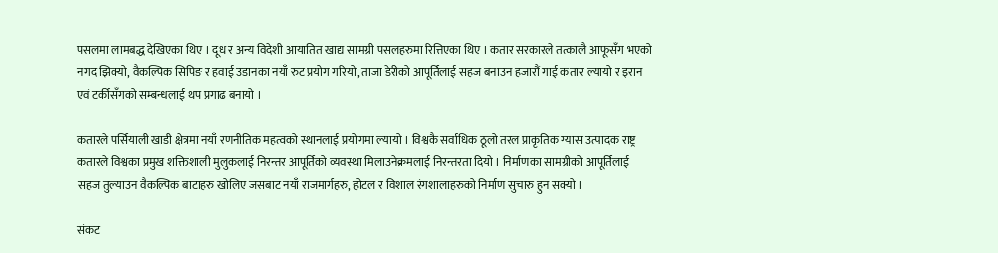पसलमा लामबद्ध देखिएका थिए । दूध र अन्य विदेशी आयातित खाद्य सामग्री पसलहरुमा रित्तिएका थिए । कतार सरकारले तत्कालै आफूसँग भएको नगद झिक्यो, वैकल्पिक सिपिङ र हवाई उडानका नयाँ रुट प्रयोग गरियो, ताजा डेरीको आपूर्तिलाई सहज बनाउन हजारौं गाई कतार ल्यायो र इरान एवं टर्कीसँगको सम्बन्धलाई थप प्रगाढ बनायो ।

कतारले पर्सियाली खाडी क्षेत्रमा नयाँ रणनीतिक महत्वको स्थानलाई प्रयोगमा ल्यायो । विश्वकै सर्वाधिक ठूलो तरल प्राकृतिक ग्यास उत्पादक राष्ट्र कतारले विश्वका प्रमुख शक्तिशाली मुलुकलाई निरन्तर आपूर्तिको व्यवस्था मिलाउनेक्रमलाई निरन्तरता दियो । निर्माणका सामग्रीको आपूर्तिलाई सहज तुल्याउन वैकल्पिक बाटाहरु खोलिए जसबाट नयाँ राजमार्गहरु, होटल र विशाल रंगशालाहरुको निर्माण सुचारु हुन सक्यो ।

संकट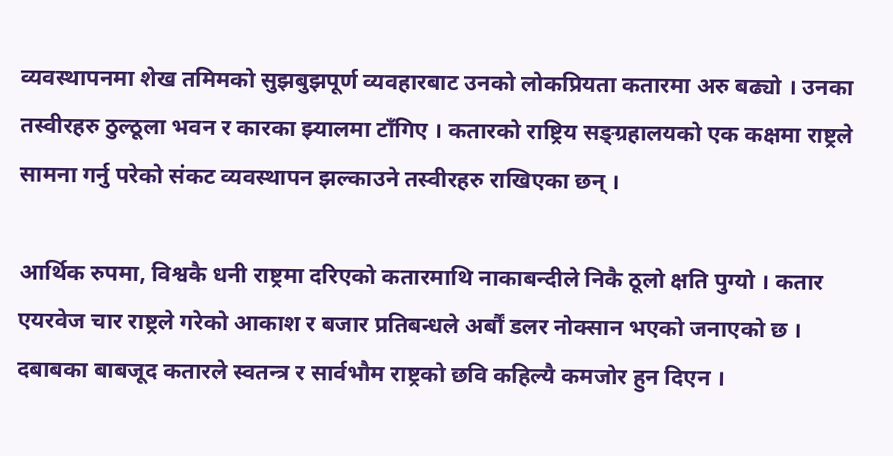व्यवस्थापनमा शेख तमिमको सुझबुझपूर्ण व्यवहारबाट उनको लोकप्रियता कतारमा अरु बढ्यो । उनका तस्वीरहरु ठुल्ठूला भवन र कारका झ्यालमा टाँगिए । कतारको राष्ट्रिय सङ्ग्रहालयको एक कक्षमा राष्ट्रले सामना गर्नु परेको संकट व्यवस्थापन झल्काउने तस्वीरहरु राखिएका छन् ।

आर्थिक रुपमा, विश्वकै धनी राष्ट्रमा दरिएको कतारमाथि नाकाबन्दीले निकै ठूलो क्षति पुग्यो । कतार एयरवेज चार राष्ट्रले गरेको आकाश र बजार प्रतिबन्धले अर्बौं डलर नोक्सान भएको जनाएको छ । दबाबका बाबजूद कतारले स्वतन्त्र र सार्वभौम राष्ट्रको छवि कहिल्यै कमजोर हुन दिएन ।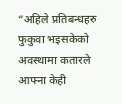“अहिले प्रतिबन्धहरु फुकुवा भइसकेको अवस्थामा कतारले आफ्ना केही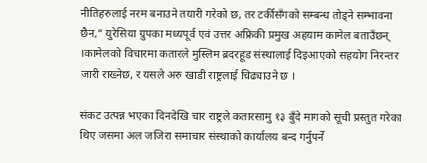नीतिहरुलाई नरम बनाउने तयारी गरेको छ, तर टर्कीसँगको सम्बन्ध तोड्ने सम्भावना छैन,” युरेसिया ग्रुपका मध्यपूर्व एवं उत्तर अफ्रिकी प्रमुख अहयाम कामेल बताउँछन् ।कामेलको विचारमा कतारले मुस्लिम ब्रदरहूड संस्थालाई दिइआएको सहयोग निरन्तर जारी राख्नेछ, र यसले अरु खाडी राष्ट्रलाई चिढ्याउने छ ।

संकट उत्पन्न भएका दिनदेखि चार राष्ट्रले कतारसामु १३ बुँदे मागको सूची प्रस्तुत गरेका थिए जसमा अल जजिरा समाचार संस्थाको कार्यालय बन्द गर्नुपर्ने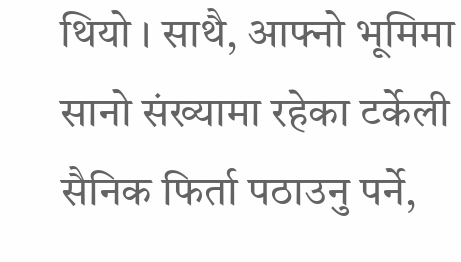थियो । साथै, आफ्नो भूमिमा सानो संख्यामा रहेका टर्केली सैनिक फिर्ता पठाउनु पर्ने,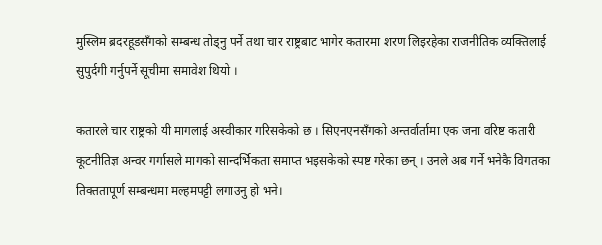मुस्लिम ब्रदरहूडसँगको सम्बन्ध तोड्नु पर्ने तथा चार राष्ट्रबाट भागेर कतारमा शरण लिइरहेका राजनीतिक व्यक्तिलाई सुपुर्दगी गर्नुपर्ने सूचीमा समावेश थियो ।

कतारले चार राष्ट्रको यी मागलाई अस्वीकार गरिसकेको छ । सिएनएनसँगको अन्तर्वार्तामा एक जना वरिष्ट कतारी कूटनीतिज्ञ अन्वर गर्गासले मागको सान्दर्भिकता समाप्त भइसकेको स्पष्ट गरेका छन् । उनले अब गर्ने भनेकै विगतका तिक्ततापूर्ण सम्बन्धमा मल्हमपट्टी लगाउनु हो भने।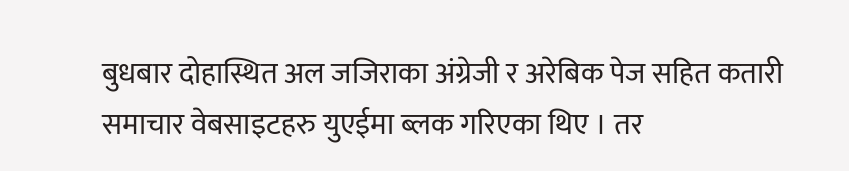बुधबार दोहास्थित अल जजिराका अंग्रेजी र अरेबिक पेज सहित कतारी समाचार वेबसाइटहरु युएईमा ब्लक गरिएका थिए । तर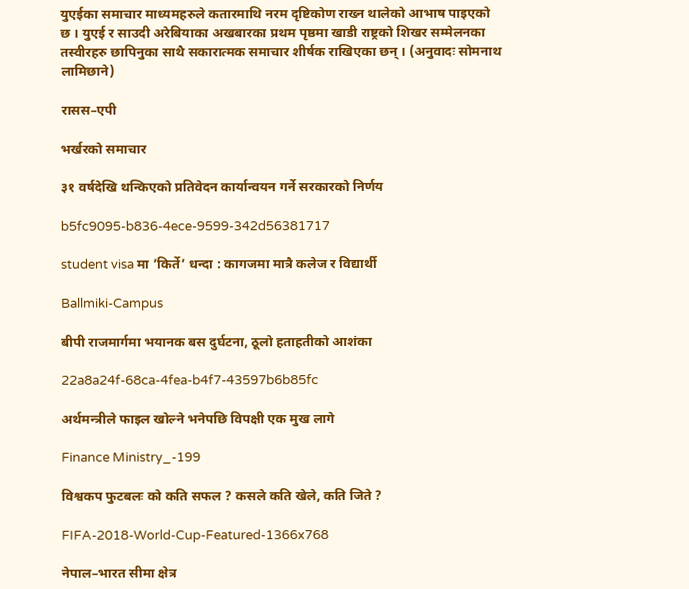युएईका समाचार माध्यमहरुले कतारमाथि नरम दृष्टिकोण राख्न थालेको आभाष पाइएको छ । युएई र साउदी अरेबियाका अखबारका प्रथम पृष्ठमा खाडी राष्ट्रको शिखर सम्मेलनका तस्वीरहरु छापिनुका साथै सकारात्मक समाचार शीर्षक राखिएका छन् । (अनुवादः सोमनाथ लामिछाने)

रासस–एपी

भर्खरको समाचार

३१ वर्षदेखि थन्किएको प्रतिवेदन कार्यान्वयन गर्ने सरकारको निर्णय

b5fc9095-b836-4ece-9599-342d56381717

student visa मा ’किर्ते’ धन्दा : कागजमा मात्रै कलेज र विद्यार्थी

Ballmiki-Campus

बीपी राजमार्गमा भयानक बस दुर्घटना, ठूलो हताहतीको आशंका

22a8a24f-68ca-4fea-b4f7-43597b6b85fc

अर्थमन्त्रीले फाइल खोल्ने भनेपछि विपक्षी एक मुख लागे

Finance Ministry_-199

विश्वकप फुटबलः को कति सफल ? कसले कति खेले, कति जिते ?

FIFA-2018-World-Cup-Featured-1366x768

नेपाल–भारत सीमा क्षेत्र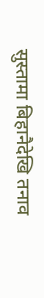सुस्तामा बिहानैदेखि तनाव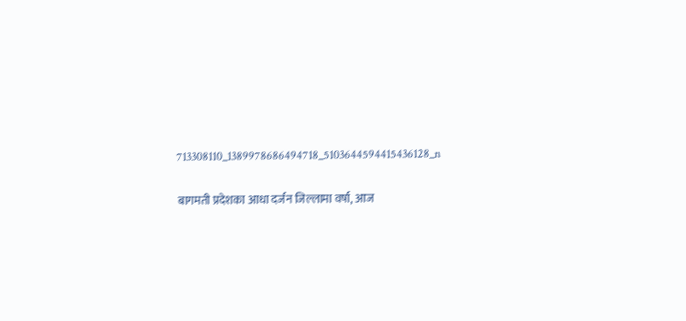713308110_1389978686494718_5103644594415436128_n

बागमती प्रदेशका आधा दर्जन जिल्लामा वर्षा, आज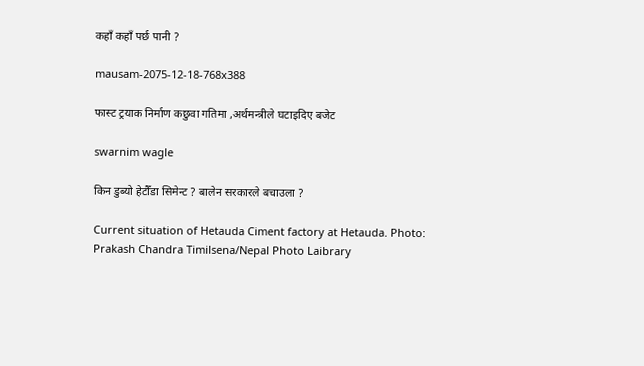कहाँ कहाँ पर्छ पानी ?

mausam-2075-12-18-768x388

फास्ट ट्रयाक निर्माण कछुवा गतिमा ,अर्थमन्त्रीले घटाइदिए बजेट

swarnim wagle

किन डुब्यो हेटौँडा सिमेन्ट ? बालेन सरकारले बचाउला ?

Current situation of Hetauda Ciment factory at Hetauda. Photo: Prakash Chandra Timilsena/Nepal Photo Laibrary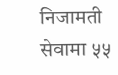निजामती सेवामा ५५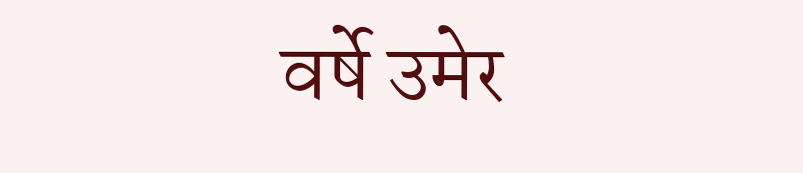वर्षे उमेर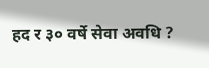हद र ३० वर्षे सेवा अवधि ?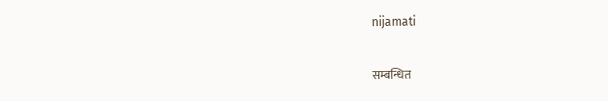nijamati

सम्बन्धित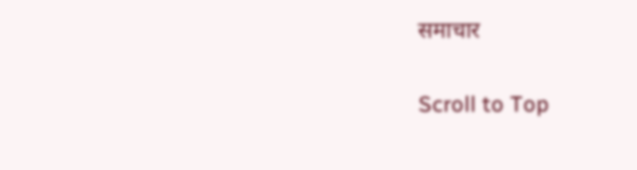समाचार

Scroll to Top